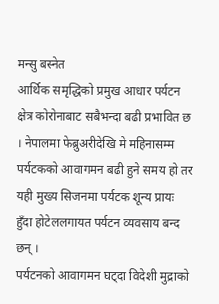मन्सु बस्नेत
आर्थिक समृद्धिको प्रमुख आधार पर्यटन क्षेत्र कोरोनाबाट सबैभन्दा बढी प्रभावित छ । नेपालमा फेब्रुअरीदेखि मे महिनासम्म पर्यटकको आवागमन बढी हुने समय हो तर यही मुख्य सिजनमा पर्यटक शून्य प्रायः हुँदा होटेललगायत पर्यटन व्यवसाय बन्द छन् ।
पर्यटनको आवागमन घट्दा विदेशी मुद्राको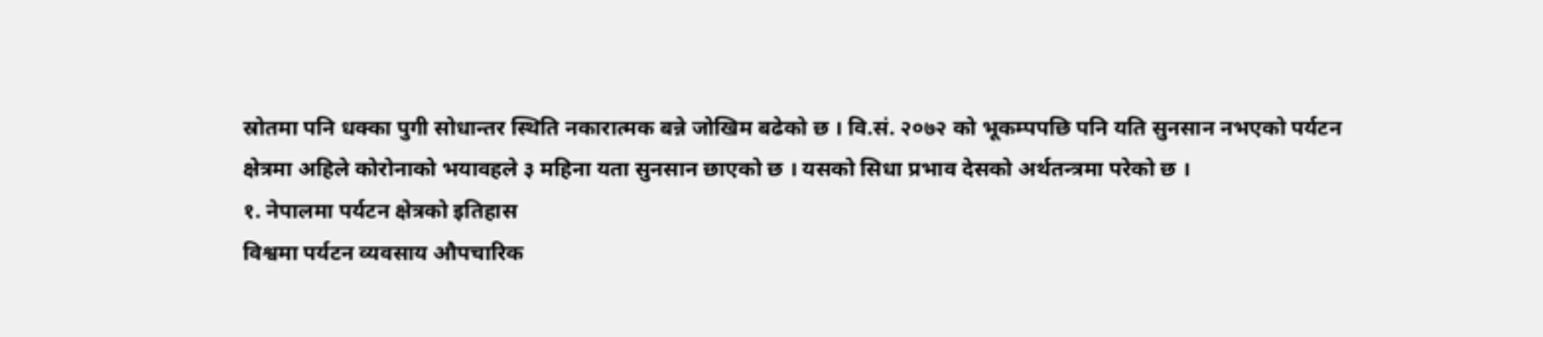स्रोतमा पनि धक्का पुगी सोधान्तर स्थिति नकारात्मक बन्ने जोखिम बढेको छ । वि.सं. २०७२ को भूकम्पपछि पनि यति सुनसान नभएको पर्यटन क्षेत्रमा अहिले कोरोनाको भयावहले ३ महिना यता सुनसान छाएको छ । यसको सिधा प्रभाव देसको अर्थतन्त्रमा परेको छ ।
१. नेपालमा पर्यटन क्षेत्रको इतिहास
विश्वमा पर्यटन व्यवसाय औपचारिक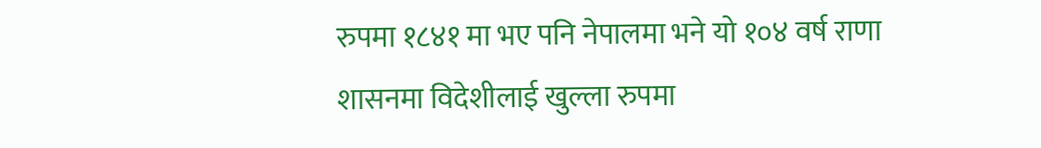रुपमा १८४१ मा भए पनि नेपालमा भने यो १०४ वर्ष राणा शासनमा विदेशीलाई खुल्ला रुपमा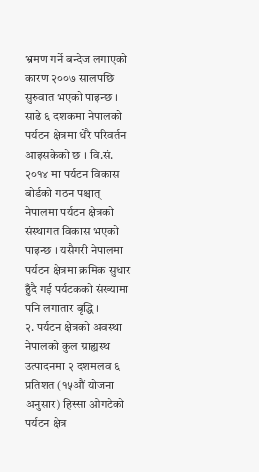भ्रमण गर्ने बन्देज लगाएको कारण २००७ सालपछि सुरुवात भएको पाइन्छ । साढे ६ दशकमा नेपालको पर्यटन क्षेत्रमा धेरै परिवर्तन आइसकेको छ । वि.सं. २०१४ मा पर्यटन विकास बोर्डको गठन पश्चात् नेपालमा पर्यटन क्षेत्रको संस्थागत विकास भएको पाइन्छ । यसैगरी नेपालमा पर्यटन क्षेत्रमा क्रमिक सुधार हुँदै गई पर्यटकको संख्यामा पनि लगातार बृद्धि ।
२. पर्यटन क्षेत्रको अवस्था
नेपालको कुल ग्राह्यस्थ उत्पादनमा २ दशमलव ६ प्रतिशत (१५औं योजना अनुसार) हिस्सा ओगटेको पर्यटन क्षेत्र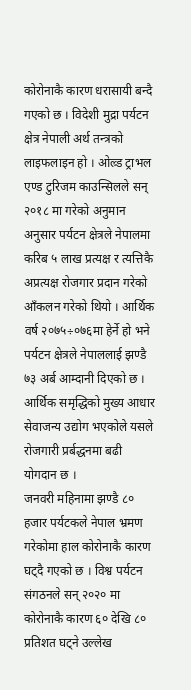कोरोनाकै कारण धरासायी बन्दै गएको छ । विदेशी मुद्रा पर्यटन क्षेत्र नेपाली अर्थ तन्त्रको लाइफलाइन हो । ओल्र्ड ट्राभल एण्ड टुरिजम काउन्सिलले सन् २०१८ मा गरेको अनुमान अनुसार पर्यटन क्षेत्रले नेपालमा करिब ५ लाख प्रत्यक्ष र त्यत्तिकै अप्रत्यक्ष रोजगार प्रदान गरेको आँकलन गरेको थियो । आर्थिक वर्ष २०७५÷०७६मा हेर्ने हो भने पर्यटन क्षेत्रले नेपाललाई झण्डै ७३ अर्ब आम्दानी दिएको छ । आर्थिक समृद्धिको मुख्य आधार सेवाजन्य उद्योग भएकोले यसले रोजगारी प्रर्बद्धनमा बढी योगदान छ ।
जनवरी महिनामा झण्डै ८० हजार पर्यटकले नेपाल भ्रमण गरेकोमा हाल कोरोनाकै कारण घट्दै गएको छ । विश्व पर्यटन संगठनले सन् २०२० मा कोरोनाकै कारण ६० देखि ८० प्रतिशत घट्ने उल्लेख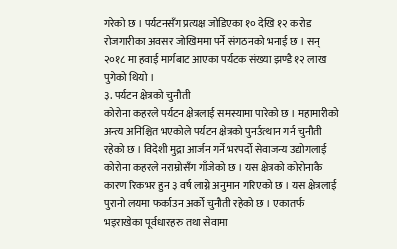गरेको छ । पर्यटनसँग प्रत्यक्ष जोडिएका १० देखि १२ करोड रोजगारीका अवसर जोखिममा पर्ने संगठनको भनाई छ । सन् २०१८ मा हवाई मार्गबाट आएका पर्यटक संख्या झण्डै १२ लाख पुगेको थियो ।
३. पर्यटन क्षेत्रको चुनौती
कोरोना कहरले पर्यटन क्षेत्रलाई समस्यामा पारेको छ । महामारीको अन्त्य अनिश्चित भएकोले पर्यटन क्षेत्रको पुनर्उत्थान गर्न चुनौती रहेको छ । विदेशी मुद्रा आर्जन गर्ने भरपर्दो सेवाजन्य उद्योगलाई कोरोना कहरले नराम्रोसँग गाँजेको छ । यस क्षेत्रको कोरोनाकै कारण रिकभर हुन ३ वर्ष लाग्ने अनुमान गरिएको छ । यस क्षेत्रलाई पुरानो लयमा फर्काउन अर्को चुनौती रहेको छ । एकातर्फ भइराखेका पूर्वधारहरु तथा सेवामा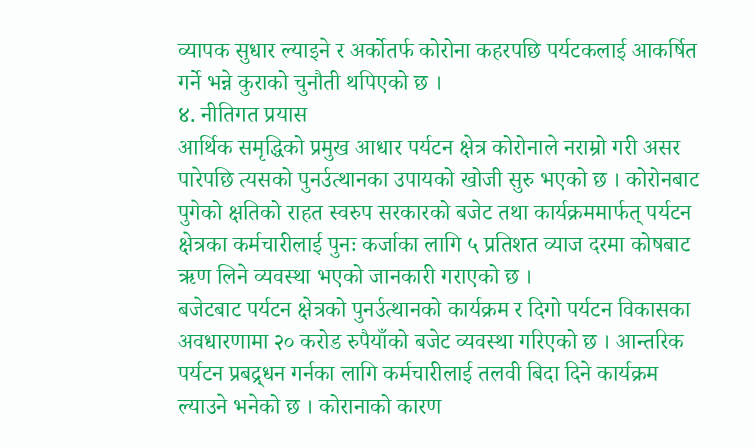व्यापक सुधार ल्याइने र अर्कोतर्फ कोरोना कहरपछि पर्यटकलाई आकर्षित गर्ने भन्ने कुराको चुनौती थपिएको छ ।
४. नीतिगत प्रयास
आर्थिक समृद्धिको प्रमुख आधार पर्यटन क्षेत्र कोरोनाले नराम्रो गरी असर पारेपछि त्यसको पुनर्उत्थानका उपायको खोजी सुरु भएको छ । कोरोनबाट पुगेको क्षतिको राहत स्वरुप सरकारको बजेट तथा कार्यक्रममार्फत् पर्यटन क्षेत्रका कर्मचारीलाई पुनः कर्जाका लागि ५ प्रतिशत व्याज दरमा कोषबाट ऋण लिने व्यवस्था भएको जानकारी गराएको छ ।
बजेटबाट पर्यटन क्षेत्रको पुनर्उत्थानको कार्यक्रम र दिगो पर्यटन विकासका अवधारणामा २० करोड रुपैयाँको बजेट व्यवस्था गरिएको छ । आन्तरिक पर्यटन प्रबद्र्धन गर्नका लागि कर्मचारीलाई तलवी बिदा दिने कार्यक्रम ल्याउने भनेको छ । कोरानाको कारण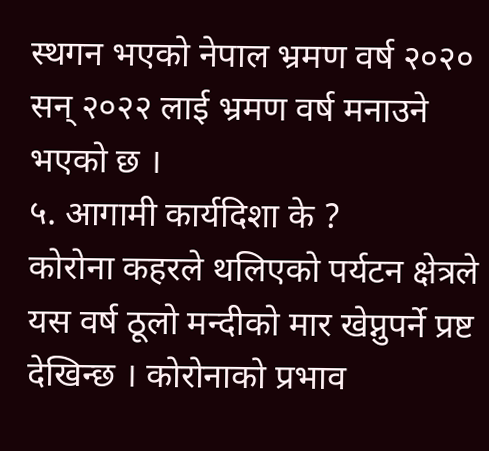स्थगन भएको नेपाल भ्रमण वर्ष २०२० सन् २०२२ लाई भ्रमण वर्ष मनाउने भएको छ ।
५. आगामी कार्यदिशा के ?
कोरोना कहरले थलिएको पर्यटन क्षेत्रले यस वर्ष ठूलो मन्दीको मार खेप्नुपर्ने प्रष्ट देखिन्छ । कोरोनाको प्रभाव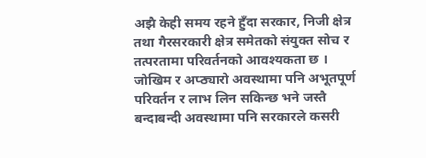अझै केही समय रहने हुँदा सरकार, निजी क्षेत्र तथा गैरसरकारी क्षेत्र समेतको संयुक्त सोच र तत्परतामा परिवर्तनको आवश्यकता छ । जोखिम र अप्ठ्यारो अवस्थामा पनि अभूतपूर्ण परिवर्तन र लाभ लिन सकिन्छ भने जस्तै बन्दाबन्दी अवस्थामा पनि सरकारले कसरी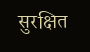सुरक्षित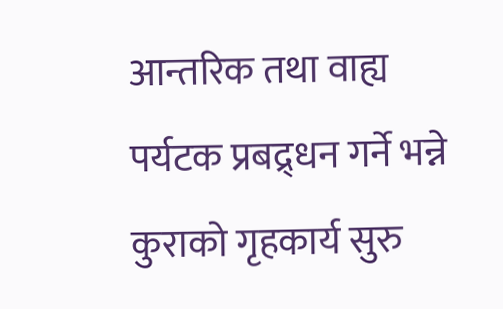आन्तरिक तथा वाह्य पर्यटक प्रबद्र्धन गर्ने भन्ने कुराको गृहकार्य सुरु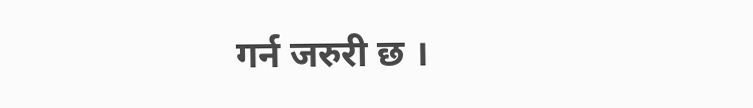गर्न जरुरी छ ।